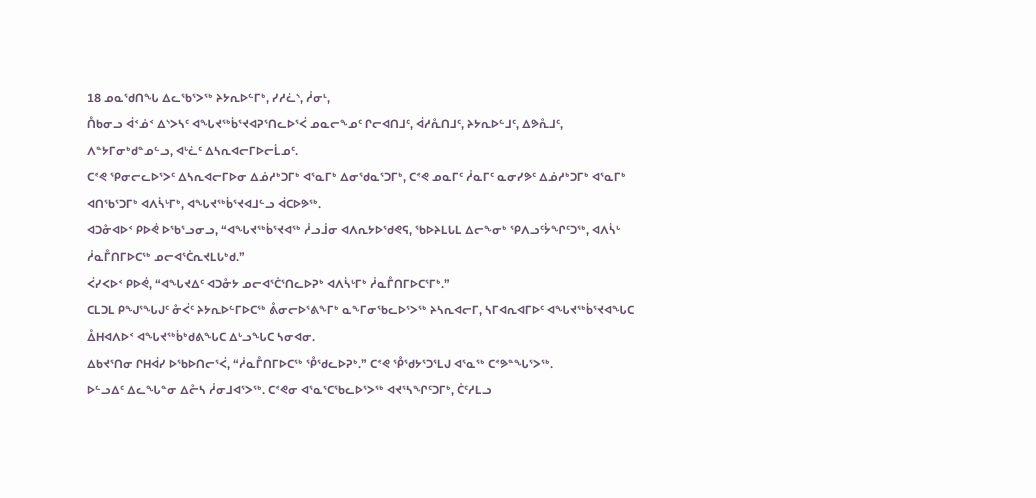18 ᓄᓇᖁᑎᖓ ᐃᓚᖃᕐᐳᖅ ᔨᔭᕆᐅᓪᒥᒃ, ᓯᓱᓛᔅ, ᓲᓂᒻ,
ᑍᑲᓂᓗ ᐋᑉᓅᑉ ᐃᔅᐳᓴᑦ ᐊᖓᔪᖅᑳᕐᔪᐊᕈᕐᑎᓚᐅᕐᐹ ᓄᓇᓕᖕᓄᑦ ᒋᓕᐊᑎᒧᑦ, ᐋᓱᕅᑎᒧᑦ, ᔨᔭᕆᐅᓪᒧᑦ, ᐃᕗᕅᒧᑦ, ᐱᓐᔭᒥᓂᒃᑯᓐᓄᓪᓗ, ᐊᒡᓛᑦ ᐃᓴᕆᐊᓕᒥᐅᓕᒫᓄᑦ.
ᑕᕝᕙ ᕿᓂᓕᓚᐅᕐᐳᑦ ᐃᓴᕆᐊᓕᒥᐅᓂ ᐃᓅᓱᒃᑐᒥᒃ ᐊᕐᓇᒥᒃ ᐃᓂᖁᓇᕐᑐᒥᒃ, ᑕᕝᕙ ᓄᓇᒥᑦ ᓲᓇᒥᑦ ᓇᓂᓯᕗᑦ ᐃᓅᓱᒃᑐᒥᒃ ᐊᕐᓇᒥᒃ ᐊᑎᖃᕐᑐᒥᒃ ᐊᐱᓵᒡᒥᒃ, ᐊᖓᔪᖅᑳᕐᔪᐊᒧᓪᓗ ᐋᑕᐅᕗᖅ.
ᐊᑐᓁᐊᐅᑉ ᑭᐅᕚ ᐅᖃᕐᓗᓂᓗ, “ᐊᖓᔪᖅᑳᕐᔪᐊᖅ ᓲᓗᒨᓂ ᐊᐱᕆᔭᐅᖁᕙᕋ, ᖃᐅᔨᒪᒐᒪ ᐃᓕᖕᓂᒃ ᕿᐱᓗᑦᔮᖏᑦᑐᖅ, ᐊᐱᓵᒡ ᓲᓇᒤᑎᒥᐅᑕᖅ ᓄᓕᐊᕐᑖᕆᔪᒪᒐᒃᑯ.”
ᐹᓯᐸᐅᑉ ᑭᐅᕚ, “ᐊᖓᔪᐃᑦ ᐊᑐᓁᔭ ᓄᓕᐊᕐᑖᕐᑎᓚᐅᕈᒃ ᐊᐱᓵᒡᒥᒃ ᓲᓇᒤᑎᒥᐅᑕᕐᒥᒃ.”
ᑕᒪᑐᒪ ᑭᖑᕐᖓᒍᑦ ᓁᐹᑦ ᔨᔭᕆᐅᓪᒥᐅᑕᖅ ᕔᓂᓕᐅᕐᕕᖕᒥᒃ ᓇᖕᒥᓂᖃᓚᐅᕐᐳᖅ ᔨᓴᕆᐊᓕᒥ, ᓴᒥᐊᕆᐊᒥᐅᑦ ᐊᖓᔪᖅᑳᕐᔪᐊᖓᑕ ᐂᕼᐊᐱᐅᑉ ᐊᖓᔪᖅᑳᒃᑯᕕᖓᑕ ᐃᒡᓗᖓᑕ ᓴᓂᐊᓂ.
ᐃᑲᔪᕐᑎᓂ ᒋᕼᐋᓯ ᐅᖃᐅᑎᓕᕐᐹ, “ᓲᓇᒤᑎᒥᐅᑕᖅ ᕾᖁᓚᐅᕈᒃ.” ᑕᕝᕙ ᕾᖁᔭᕐᑐᕐᒪᒍ ᐊᕐᓇᖅ ᑕᕝᕗᓐᖓᕐᐳᖅ.
ᐅᓪᓗᐃᑦ ᐃᓚᖓᓐᓂ ᐃᓔᓴ ᓲᓂᒧᐊᕐᐳᖅ. ᑕᕝᕙᓂ ᐊᕐᓇᕐᑕᖃᓚᐅᕐᐳᖅ ᐊᔪᕐᓴᖏᑦᑐᒥᒃ, ᑖᑦᓱᒪᓗ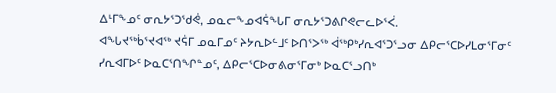ᐃᒻᒥᖕᓄᑦ ᓂᕆᔭᕐᑐᖁᕚ, ᓄᓇᓕᖕᓄᐊᕌᖓᒥ ᓂᕆᔭᕐᑐᕕᒋᕙᓕᓚᐅᕐᐹ.
ᐊᖓᔪᖅᑳᕐᔪᐊᖅ ᔪᕌᒥ ᓄᓇᒥᓄᑦ ᔨᔭᕆᐅᓪᒧᑦ ᐅᑎᕐᐳᖅ ᐋᖅᑭᒃᓯᕆᐊᕐᑐᕐᓗᓂ ᐃᑭᓕᕐᑕᐅᓯᒪᓂᕐᒥᓂᑦ ᓯᕆᐊᒥᐅᑦ ᐅᓇᑕᕐᑎᖏᓐᓄᑦ, ᐃᑭᓕᕐᑕᐅᓂᕕᓂᕐᒥᓂᒃ ᐅᓇᑕᕐᓗᑎᒃ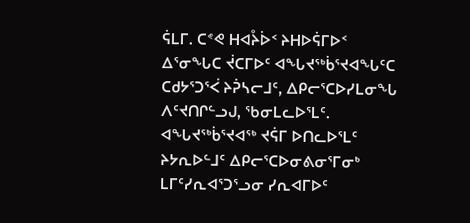ᕌᒪᒥ. ᑕᕝᕙ ᕼᐊᔧᐆᑉ ᔨᕼᐅᕌᒥᐅᑉ ᐃᕐᓂᖓᑕ ᔫᑕᒥᐅᑦ ᐊᖓᔪᖅᑳᕐᔪᐊᖓᑦᑕ ᑕᑯᔭᕐᑐᕐᐹ ᔨᕉᓴᓕᒧᑦ, ᐃᑭᓕᕐᑕᐅᓯᒪᓂᖓ ᐱᑦᔪᑎᒋᓪᓗᒍ, ᖃᓂᒪᓚᐅᕐᒪᑦ.
ᐊᖓᔪᖅᑳᕐᔪᐊᖅ ᔪᕌᒥ ᐅᑎᓚᐅᕐᒪᑦ ᔨᔭᕆᐅᓪᒧᑦ ᐃᑭᓕᕐᑕᐅᓂᕕᓂᕐᒥᓂᒃ ᒪᒥᑦᓯᕆᐊᕐᑐᕐᓗᓂ ᓯᕆᐊᒥᐅᑦ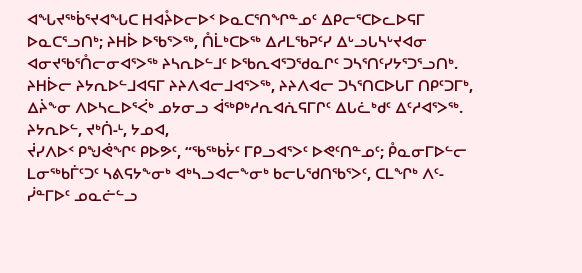ᐊᖓᔪᖅᑳᕐᔪᐊᖓᑕ ᕼᐊᔧᐅᓕᐅᑉ ᐅᓇᑕᕐᑎᖏᓐᓄᑦ ᐃᑭᓕᕐᑕᐅᓚᐅᕋᒥ ᐅᓇᑕᕐᓗᑎᒃ; ᔨᕼᐆ ᐅᖃᕐᐳᖅ, ᑍᒫᒃᑕᐅᖅ ᐃᓱᒪᖃᕈᑦᓯ ᐃᒡᓗᒐᓴᒡᔪᐊᓂ ᐊᓂᔪᖃᕐᑍᓕᓂᐊᕐᐳᖅ ᔨᓴᕆᐅᓪᒧᑦ ᐅᖃᕆᐊᕐᑐᖁᓇᒋᑦ ᑐᓴᕐᑎᑦᓯᔭᕐᑐᕐᓗᑎᒃ.
ᔨᕼᐆᓕ ᔨᔭᕆᐅᓪᒧᐊᕋᒥ ᔨᔨᐱᐊᓕᒧᐊᕐᐳᖅ, ᔨᔨᐱᐊᓕ ᑐᓴᕐᑎᑕᐅᒐᒥ ᑎᑭᑦᑐᒥᒃ, ᐃᔩᖕᓂ ᐱᐅᓴᓚᐅᕐᐹᒃ ᓄᔭᓂᓗ ᐋᖅᑭᒃᓱᕆᐊᕇᕋᒥᒋᑦ ᐃᒐᓛᒃᑯᑦ ᐃᑦᓱᐊᕐᐳᖅ.
ᔨᔭᕆᐅᓪ, ᔪᒃᑏ-ᒻ, ᔭᓄᐊ,
ᔫᓯᐱᐅᑉ ᑭᖑᕚᖏᑦ ᑭᐅᕗᑦ, “ᖃᖅᑲᔮᑦ ᒥᑭᓗᐊᕐᐳᑦ ᐅᕙᑦᑎᓐᓄᑦ; ᑬᓇᓂᒥᐅᓪᓕ ᒪᓂᖅᑲᒦᑦᑐᑦ ᓴᕕᕋᔭᖕᓂᒃ ᐊᒃᓴᓗᐊᓕᖕᓂᒃ ᑲᓕᒐᖁᑎᖃᕐᐳᑦ, ᑕᒪᖏᒃ ᐱᑦ-ᓰᓐᒥᐅᑦ ᓄᓇᓖᓪᓗ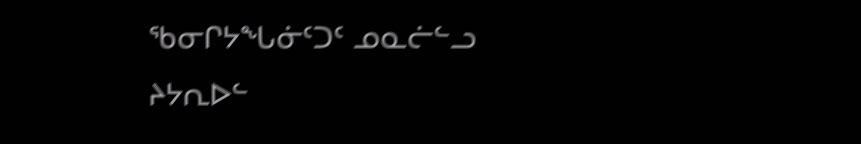ᖃᓂᒋᔭᖓᓃᑦᑐᑦ ᓄᓇᓖᓪᓗ ᔨᔭᕆᐅᓪ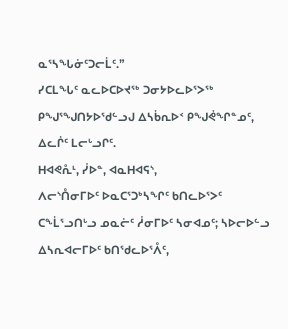ᓇᕐᓴᖓᓃᑦᑐᓕᒫᑦ.”
ᓯᑕᒪᖓᑦ ᓇᓚᐅᑕᐅᔪᖅ ᑐᓂᔭᐅᓚᐅᕐᐳᖅ ᑭᖑᕐᖑᑎᔭᐅᖁᓪᓗᒍ ᐃᓴᑳᕆᐅᑉ ᑭᖑᕚᖏᓐᓄᑦ, ᐃᓚᒌᑦ ᒪᓕᒡᓗᒋᑦ.
ᕼᐊᕙᕅᒻ, ᓰᐅᓐ, ᐊᓇᕼᐊᕋᔅ,
ᐱᓕᔅᑍᓂᒥᐅᑦ ᐅᓇᑕᕐᑐᒃᓴᖏᑦ ᑲᑎᓚᐅᕐᐳᑦ ᑕᖕᒫᕐᓗᑎᒡᓗ ᓄᓇᓖᑦ ᓲᓂᒥᐅᑦ ᓴᓂᐊᓄᑦ; ᓴᐅᓕᐅᓪᓗ ᐃᓴᕆᐊᓕᒥᐅᑦ ᑲᑎᖁᓚᐅᕐᐰᑦ,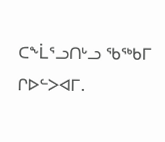ᑕᖕᒫᕐᓗᑎᒡᓗ ᖃᖅᑲᒥ ᒋᐅᓪᐳᐊᒥ.